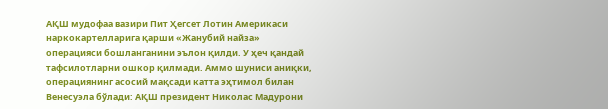АҚШ мудофаа вазири Пит Ҳегсет Лотин Америкаси наркокартелларига қарши «Жанубий найза» операцияси бошланганини эълон қилди. У ҳеч қандай тафсилотларни ошкор қилмади. Аммо шуниси аниқки, операциянинг асосий мақсади катта эҳтимол билан Венесуэла бўлади: АҚШ президент Николас Мадурони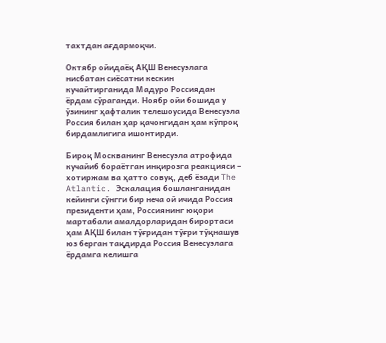тахтдан ағдармоқчи.

Октябр ойидаёқ АҚШ Венесуэлага нисбатан сиёсатни кескин кучайтирганида Мадуро Россиядан ёрдам сўраганди. Ноябр ойи бошида у ўзининг ҳафталик телешоусида Венесуэла Россия билан ҳар қачонгидан ҳам кўпроқ бирдамлигига ишонтирди.

Бироқ Москванинг Венесуэла атрофида кучайиб бораётган инқирозга реакцияси – хотиржам ва ҳатто совуқ, деб ёзади The Atlantic. Эскалация бошланганидан кейинги сўнгги бир неча ой ичида Россия президенти ҳам, Россиянинг юқори мартабали амалдорларидан бирортаси ҳам АҚШ билан тўғридан тўғри тўқнашув юз берган тақдирда Россия Венесуэлага ёрдамга келишга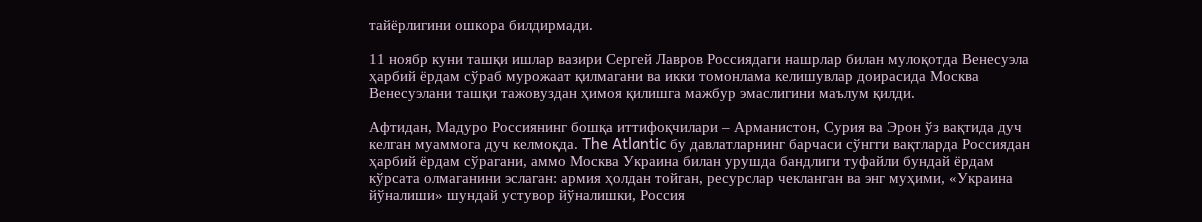тайёрлигини ошкора билдирмади.

11 ноябр куни ташқи ишлар вазири Сергей Лавров Россиядаги нашрлар билан мулоқотда Венесуэла ҳарбий ёрдам сўраб мурожаат қилмагани ва икки томонлама келишувлар доирасида Москва Венесуэлани ташқи тажовуздан ҳимоя қилишга мажбур эмаслигини маълум қилди.

Афтидан, Мадуро Россиянинг бошқа иттифоқчилари – Арманистон, Сурия ва Эрон ўз вақтида дуч келган муаммога дуч келмоқда. The Atlantic бу давлатларнинг барчаси сўнгги вақтларда Россиядан ҳарбий ёрдам сўрагани, аммо Москва Украина билан урушда бандлиги туфайли бундай ёрдам кўрсата олмаганини эслаган: армия ҳолдан тойган, ресурслар чекланган ва энг муҳими, «Украина йўналиши» шундай устувор йўналишки, Россия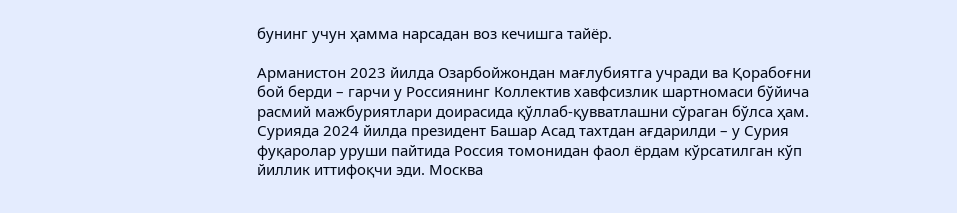бунинг учун ҳамма нарсадан воз кечишга тайёр.

Арманистон 2023 йилда Озарбойжондан мағлубиятга учради ва Қорабоғни бой берди – гарчи у Россиянинг Коллектив хавфсизлик шартномаси бўйича расмий мажбуриятлари доирасида қўллаб-қувватлашни сўраган бўлса ҳам. Сурияда 2024 йилда президент Башар Асад тахтдан ағдарилди – у Сурия фуқаролар уруши пайтида Россия томонидан фаол ёрдам кўрсатилган кўп йиллик иттифоқчи эди. Москва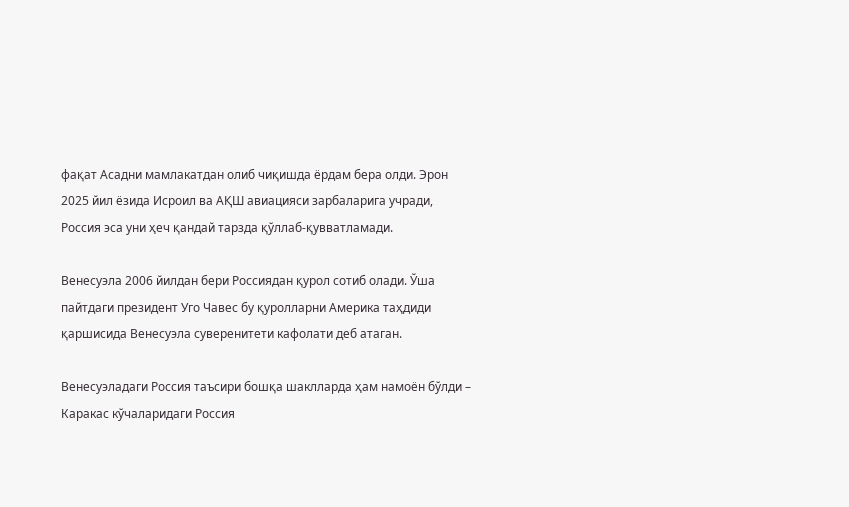фақат Асадни мамлакатдан олиб чиқишда ёрдам бера олди. Эрон 2025 йил ёзида Исроил ва АҚШ авиацияси зарбаларига учради, Россия эса уни ҳеч қандай тарзда қўллаб-қувватламади.

Венесуэла 2006 йилдан бери Россиядан қурол сотиб олади. Ўша пайтдаги президент Уго Чавес бу қуролларни Америка таҳдиди қаршисида Венесуэла суверенитети кафолати деб атаган.

Венесуэладаги Россия таъсири бошқа шаклларда ҳам намоён бўлди – Каракас кўчаларидаги Россия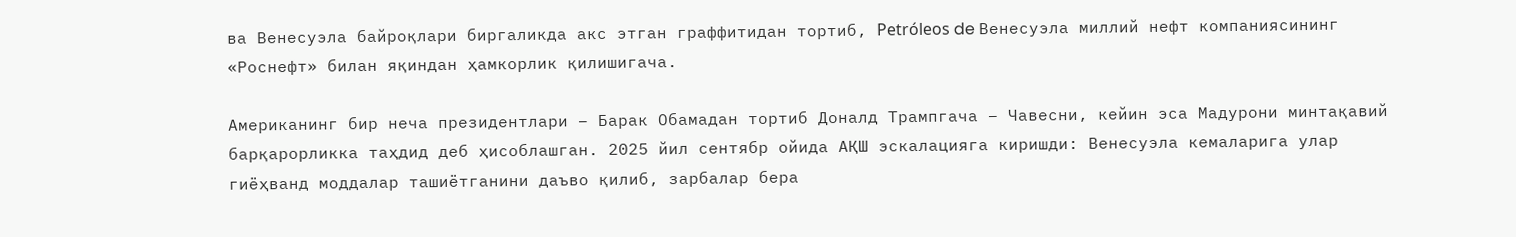ва Венесуэла байроқлари биргаликда акс этган граффитидан тортиб, Petróleos de Венесуэла миллий нефт компаниясининг «Роснефт» билан яқиндан ҳамкорлик қилишигача.

Американинг бир неча президентлари – Барак Обамадан тортиб Доналд Трампгача – Чавесни, кейин эса Мадурони минтақавий барқарорликка таҳдид деб ҳисоблашган. 2025 йил сентябр ойида АҚШ эскалацияга киришди: Венесуэла кемаларига улар гиёҳванд моддалар ташиётганини даъво қилиб, зарбалар бера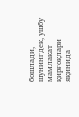бошлади, шунингдек, ушбу мамлакат қирғоқлари яқинида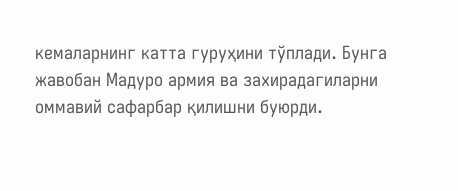кемаларнинг катта гуруҳини тўплади. Бунга жавобан Мадуро армия ва захирадагиларни оммавий сафарбар қилишни буюрди.